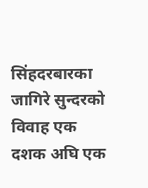सिंहदरबारका जागिरे सुन्दरको विवाह एक दशक अघि एक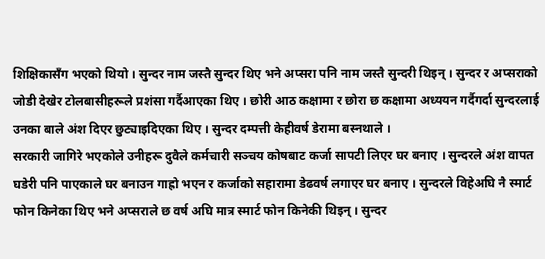शिक्षिकासँग भएको थियो । सुन्दर नाम जस्तै सुन्दर थिए भने अप्सरा पनि नाम जस्तै सुन्दरी थिइन् । सुन्दर र अप्सराको जोडी देखेर टोलबासीहरूले प्रशंसा गर्दैआएका थिए । छोरी आठ कक्षामा र छोरा छ कक्षामा अध्ययन गर्दैगर्दा सुन्दरलाई उनका बाले अंश दिएर छुट्याइदिएका थिए । सुन्दर दम्पत्ती केहीवर्ष डेरामा बस्नथाले ।
सरकारी जागिरे भएकोले उनीहरू दुवैले कर्मचारी सञ्चय कोषबाट कर्जा सापटी लिएर घर बनाए । सुन्दरले अंश वापत घडेरी पनि पाएकाले घर बनाउन गाह्रो भएन र कर्जाको सहारामा डेढवर्ष लगाएर घर बनाए । सुन्दरले विहेअघि नै स्मार्ट फोन किनेका थिए भने अप्सराले छ वर्ष अघि मात्र स्मार्ट फोन किनेकी थिइन् । सुन्दर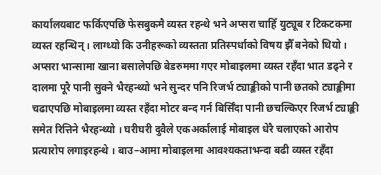कार्यालयबाट फर्किएपछि फेसबुकमै व्यस्त रहन्थे भने अप्सरा चाहिँ युट्यूब र टिकटकमा व्यस्त रहन्थिन् । लाग्थ्यो कि उनीहरूको व्यस्तता प्रतिस्पर्धाको विषय झैँ बनेको थियो ।
अप्सरा भान्सामा खाना बसालेपछि बेडरुममा गएर मोबाइलमा व्यस्त रहँदा भात डढ्ने र दालमा पूरै पानी सुक्ने भैरहन्थ्यो भने सुन्दर पनि रिजर्भ ट्याङ्कीको पानी छतको ट्याङ्कीमा चढाएपछि मोबाइलमा व्यस्त रहँदा मोटर बन्द गर्न बिर्सिँदा पानी छचल्किएर रिजर्भ ट्याङ्की समेत रित्तिने भैरहन्थ्यो । घरीघरी दुवैले एकअर्कालाई मोबाइल धेरै चलाएको आरोप प्रत्यारोप लगाइरहन्थे । बाउ–आमा मोबाइलमा आवश्यकताभन्दा बढी व्यस्त रहँदा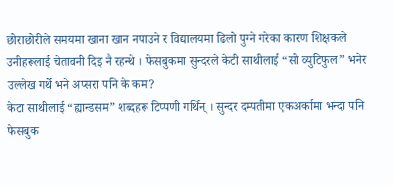छोराछोरीले समयमा खाना खान नपाउने र विद्यालयमा ढिलो पुग्ने गरेका कारण शिक्षकले उनीहरूलाई चेतावनी दिइ नै रहन्थे । फेसबुकमा सुन्दरले केटी साथीलाई “सो व्युटिफुल” भनेर उल्लेख गर्थे भने अप्सरा पनि के कम?
केटा साथीलाई “ह्यान्डसम” शब्दहरू टिप्पणी गर्थिन् । सुन्दर दम्पतीमा एकअर्कामा भन्दा पनि फेसबुक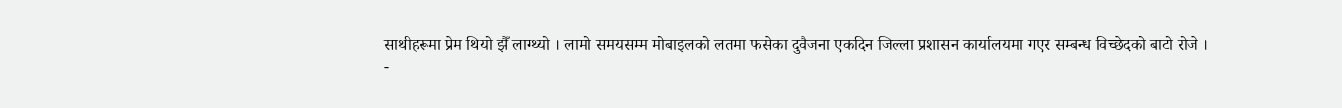साथीहरूमा प्रेम थियो झैँ लाग्थ्यो । लामो समयसम्म मोबाइलको लतमा फसेका दुवैजना एकदिन जिल्ला प्रशासन कार्यालयमा गएर सम्बन्ध विच्छेदको बाटो रोजे ।
-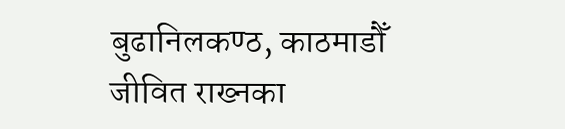बुढानिलकण्ठ, काठमाडौँ
जीवित राख्नका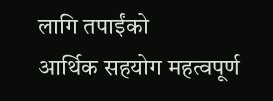लागि तपाईंको
आर्थिक सहयोग महत्वपूर्ण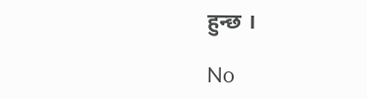हुन्छ ।

No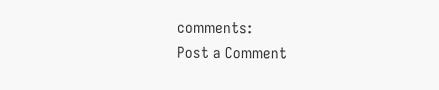comments:
Post a Comment